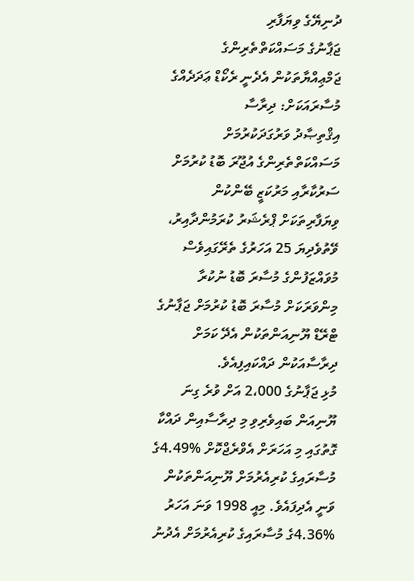ދުނިޔޭގެ ވިޔަފާރި
ޖަޕާނުގެ މަސައްކަތްތެރިންގެ ޖަމްޢިއްޔާތަކުން އެދެނީ ރެކޯޑް ޢަދަދެއްގެ މުސާރައަކަށް: ދިރާސާ
އިޤްތިޞާދު ވަރުގަދަކުރުމަށް މަސައްކަތްތެރިންގެ އުޖޫރަ ބޮޑު ކުރުމަށް ސަރުކާރާއި މަރުކަޒީ ބޭންކުން ވިޔަފާރިތަކަށް ޕްރެޝަރު ކުރަމުންދާއިރު، ވޭތުވެދިޔަ 25 އަހަރުގެ ތެރޭގައިވެސް މުވައްޒަފުންގެ މުސާރަ ބޮޑު ނުކުރާ މިންވަރަކަށް މުސާރަ ބޮޑު ކުރުމަށް ޖަޕާނުގެ ޓްރޭޑް ޔޫނިއަންތަކުން އެދޭ ކަމަށް ދިރާސާއަކުން ދައްކައިފިއެވެ.
މުޅި ޖަޕާނުގެ 2،000 އަށް ވުރެ ގިނަ ޔޫނިއަން ބައިވެރިވި މި ދިރާސާއިން ދައްކާ ގޮތުގައި މި އަހަރަށް އެވްރެޖްކޮށް %4.49ގެ މުސާރައިގެ ކުރިއެރުމަށް ޔޫނިއަންތަކުން ވަނީ އެދިފައެވެ. މިއީ 1998 ވަނަ އަހަރު %4.36ގެ މުސާރައިގެ ކުރިއެރުމަށް އެދުނު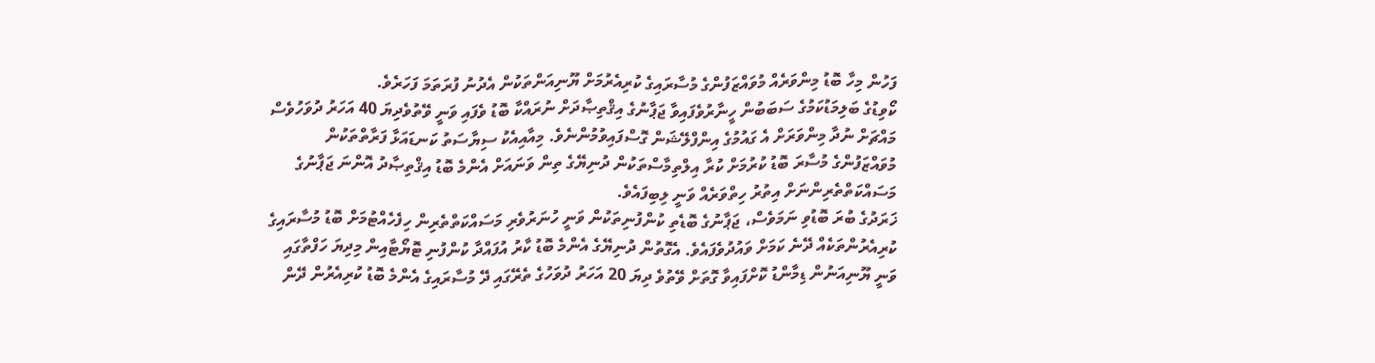ފަހުން މިހާ ބޮޑު މިންވަރެއް މުވައްޒަފުންގެ މުސާރައިގެ ކުރިއެރުމަށް ޔޫނިއަންތަކުން އެދުނު ފުރަތަމަ ފަހަރެވެ.
ކޯވިޑުގެ ބަލިމަޑުކަމުގެ ސަބަބުން ހީނާރުވެފައިވާ ޖަޕާނުގެ އިޤްތިޞާދަށް ނުރައްކާ ބޮޑު ވެފައި ވަނީ ވޭތުވެދިޔަ 40 އަހަރު ދުވަހުވެސް މައްޗަށް ނުދާ މިންވަރަށް އެ ގައުމުގެ އިންފްލޭޝަން ގޮސްފައިވުމުންނެވެ. މިއާއިއެކު ސިޔާސަތު ކަނޑައަޅާ ފަރާތްތަކުން މުވައްޒަފުންގެ މުސާރަ ބޮޑު ކުރުމަށް ކުރާ އިލްތިމާސްތަކުން ދުނިޔޭގެ ތިން ވަނައަށް އެންމެ ބޮޑު އިޤްތިޞާދު އޮންނަ ޖަޕާނުގެ މަސައްކަތްތެރިންނަށް އިތުރު ހިތްވަރެއް ވަނީ ލިބިފައެވެ.
ޚަރަދުގެ ބުރަ ބޮޑުވި ނަމަވެސް، ޖަޕާނުގެ ބޮޑެތި ކުންފުނިތަކުން ވަނީ ހުނަރުވެރި މަސައްކަތްތެރިން ހިފެހެއްޓުމަށް ބޮޑު މުސާރައިގެ ކުރިއެރުންތަކެއް ދޭނެ ކަމަށް ވައުދުވެފައެވެ. އެގޮތުން ދުނިޔޭގެ އެންމެ ބޮޑު ކާރު އުފައްދާ ކުންފުނި ޓޮޔޯޓާއިން މިދިޔަ ހަފްތާގައި ވަނީ ޔޫނިއަނުން ޑިމާންޑު ކޮށްފައިވާ ގޮތަށް ވޭތުވެ ދިޔަ 20 އަހަރު ދުވަހުގެ ތެރޭގައި ދޭ މުސާރައިގެ އެންމެ ބޮޑު ކުރިއެރުން ދޭން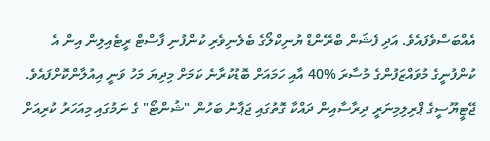އެއްބަސްވެފައެވެ. އަދި ފެޝަން ބްރޭންޑް ޔުނިކްލޯގެ ބެލެނިވެރި ކުންފުނި ފާސްޓް ރީޓެއިލިން އިން އެ ކުންފުނީގެ މުވައްޒަފުންގެ މުސާރަ %40 އާއި ހަމައަށް ބޮޑުކުރާނެ ކަމަށް މިދިޔަ މަހު ވަނީ އިއުލާންކޮށްފައެވެ.
ޖޭޓީޔޫސީގެ ޕްރިލިމިނަރީ ދިރާސާއިން ދައްކާ ގޮތުގައި ޖަޕާނު ބަހުން "ޝުންޓޯ" ގެ ނަމުގައި މިއަހަރު ކުރިއަށް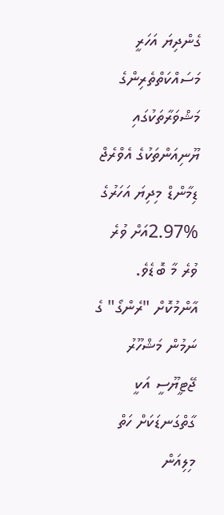ގެންދިޔަ އަހަރީ މަސައްކަތްތެރިންގެ މަޝްވަރާތަކުގައި ޔޫނިއަންތަކުގެ އެވްރެޖް ޑިމާންޑް މިދިޔަ އަހަރުގެ %2.97އަށް ވުރެ ވުރެ މާ ބޮޑެވެ.
އާންމުކޮށް "ރެންގޯ" ގެ ނަމުން މަޝްހޫރު ޖޭޓީޔޫސީ އަކީ ގާތްގަނޑަކަށް ހަތް މިލިއަން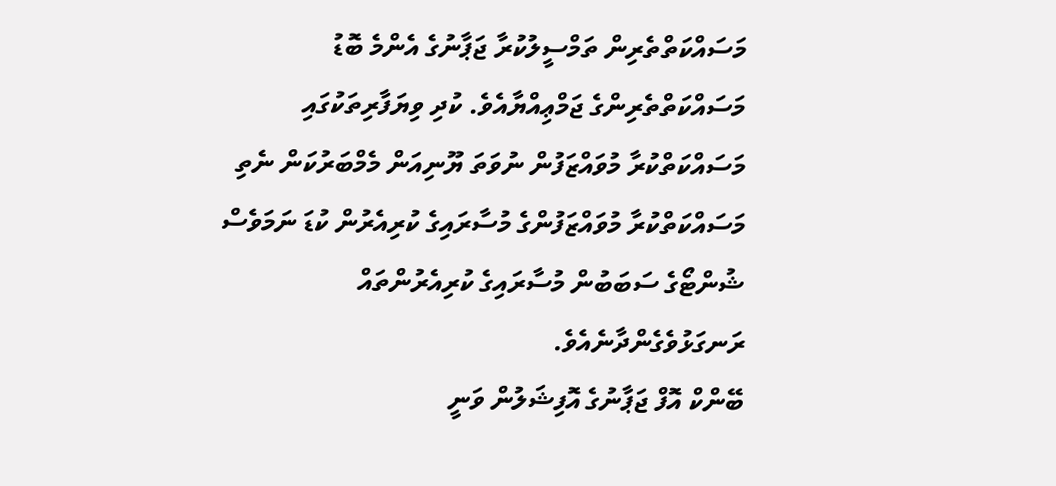މަސައްކަތްތެރިން ތަމްސީލުކުރާ ޖަޕާނުގެ އެންމެ ބޮޑު މަސައްކަތްތެރިންގެ ޖަމްޢިއްޔާއެވެ. ކުދި ވިޔަފާރިތަކުގައި މަސައްކަތްކުރާ މުވައްޒަފުން ނުވަތަ ޔޫނިއަން މެމްބަރުކަން ނެތި މަސައްކަތްކުރާ މުވައްޒަފުންގެ މުސާރައިގެ ކުރިއެރުން ކުޑަ ނަމަވެސް ޝުންޓޯގެ ސަބަބުން މުސާރައިގެ ކުރިއެރުންތައް ރަނގަޅުވެގެންދާނެއެވެ.
ބޭންކް އޮފް ޖަޕާނުގެ އޮފިޝަލުން ވަނީ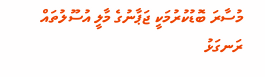މުސާރަ ބޮޑުކުރުމަކީ ޖަޕާނުގެ މާލީ އުސޫލުތައް ރަނގަޅު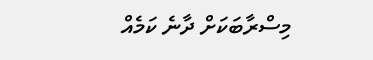މިސްރާބަކަށް ދާނެ ކަމެއް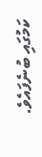ކަމުގައި ބުނެފައެވެ.